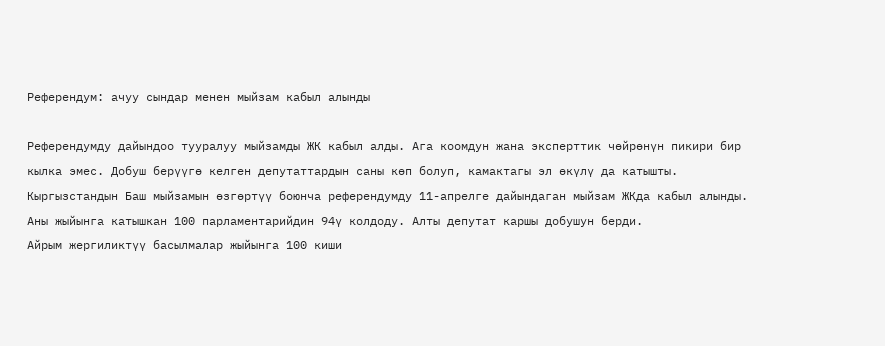Референдум: ачуу сындар менен мыйзам кабыл алынды

Референдумду дайындоо тууралуу мыйзамды ЖК кабыл алды. Ага коомдун жана эксперттик чөйрөнүн пикири бир кылка эмес. Добуш берүүгө келген депутаттардын саны көп болуп, камактагы эл өкүлү да катышты.
Кыргызстандын Баш мыйзамын өзгөртүү боюнча референдумду 11-апрелге дайындаган мыйзам ЖКда кабыл алынды. Аны жыйынга катышкан 100 парламентарийдин 94ү колдоду. Алты депутат каршы добушун берди.
Айрым жергиликтүү басылмалар жыйынга 100 киши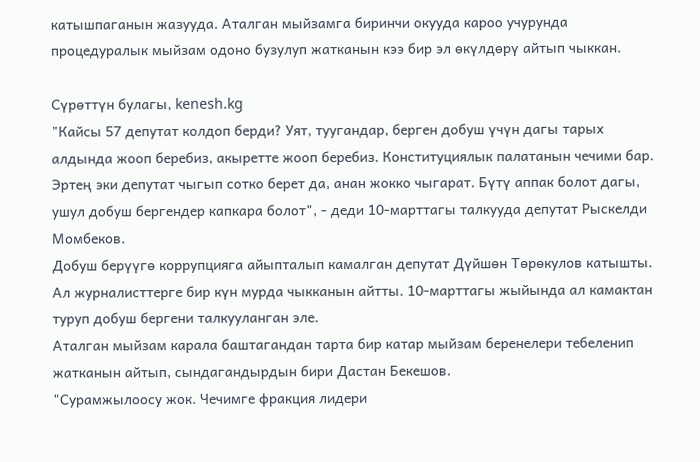катышпаганын жазууда. Аталган мыйзамга биринчи окууда кароо учурунда процедуралык мыйзам одоно бузулуп жатканын кээ бир эл өкүлдөрү айтып чыккан.

Сүрөттүн булагы, kenesh.kg
"Кайсы 57 депутат колдоп берди? Уят, туугандар, берген добуш үчүн дагы тарых алдында жооп беребиз, акыретте жооп беребиз. Конституциялык палатанын чечими бар. Эртең эки депутат чыгып сотко берет да, анан жокко чыгарат. Бүтү аппак болот дагы, ушул добуш бергендер капкара болот", - деди 10-марттагы талкууда депутат Рыскелди Момбеков.
Добуш берүүгө коррупцияга айыпталып камалган депутат Дүйшөн Төрөкулов катышты. Ал журналисттерге бир күн мурда чыкканын айтты. 10-марттагы жыйында ал камактан туруп добуш бергени талкууланган эле.
Аталган мыйзам карала баштагандан тарта бир катар мыйзам беренелери тебеленип жатканын айтып, сындагандырдын бири Дастан Бекешов.
"Сурамжылоосу жок. Чечимге фракция лидери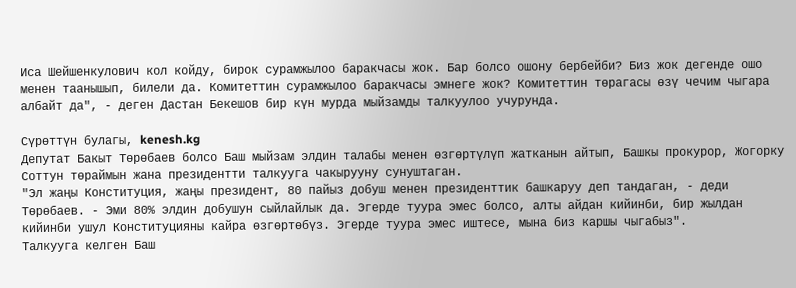Иса Шейшенкулович кол койду, бирок сурамжылоо баракчасы жок. Бар болсо ошону бербейби? Биз жок дегенде ошо менен таанышып, билели да. Комитеттин сурамжылоо баракчасы эмнеге жок? Комитеттин төрагасы өзү чечим чыгара албайт да", - деген Дастан Бекешов бир күн мурда мыйзамды талкуулоо учурунда.

Сүрөттүн булагы, kenesh.kg
Депутат Бакыт Төрөбаев болсо Баш мыйзам элдин талабы менен өзгөртүлүп жатканын айтып, Башкы прокурор, Жогорку Соттун төраймын жана президентти талкууга чакырууну сунуштаган.
"Эл жаңы Конституция, жаңы президент, 80 пайыз добуш менен президенттик башкаруу деп тандаган, - деди Төрөбаев. - Эми 80% элдин добушун сыйлайлык да. Эгерде туура эмес болсо, алты айдан кийинби, бир жылдан кийинби ушул Конституцияны кайра өзгөртөбүз. Эгерде туура эмес иштесе, мына биз каршы чыгабыз".
Талкууга келген Баш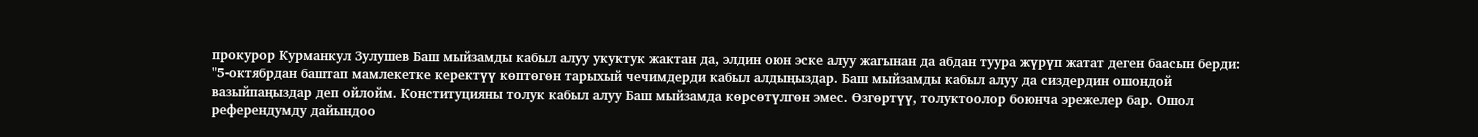прокурор Курманкул Зулушев Баш мыйзамды кабыл алуу укуктук жактан да, элдин оюн эске алуу жагынан да абдан туура жүрүп жатат деген баасын берди:
"5-октябрдан баштап мамлекетке керектүү көптөгөн тарыхый чечимдерди кабыл алдыңыздар. Баш мыйзамды кабыл алуу да сиздердин ошондой вазыйпаңыздар деп ойлойм. Конституцияны толук кабыл алуу Баш мыйзамда көрсөтүлгөн эмес. Өзгөртүү, толуктоолор боюнча эрежелер бар. Ошол референдумду дайындоо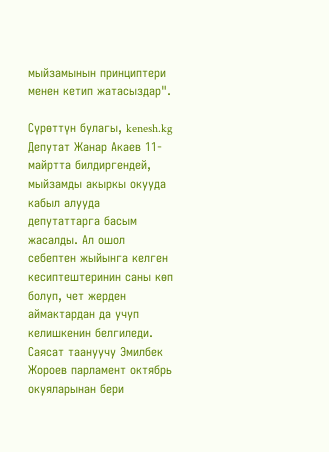мыйзамынын принциптери менен кетип жатасыздар".

Сүрөттүн булагы, kenesh.kg
Депутат Жанар Акаев 11-майртта билдиргендей, мыйзамды акыркы окууда кабыл алууда депутаттарга басым жасалды. Ал ошол себептен жыйынга келген кесиптештеринин саны көп болуп, чет жерден аймактардан да учуп келишкенин белгиледи.
Саясат таануучу Эмилбек Жороев парламент октябрь окуяларынан бери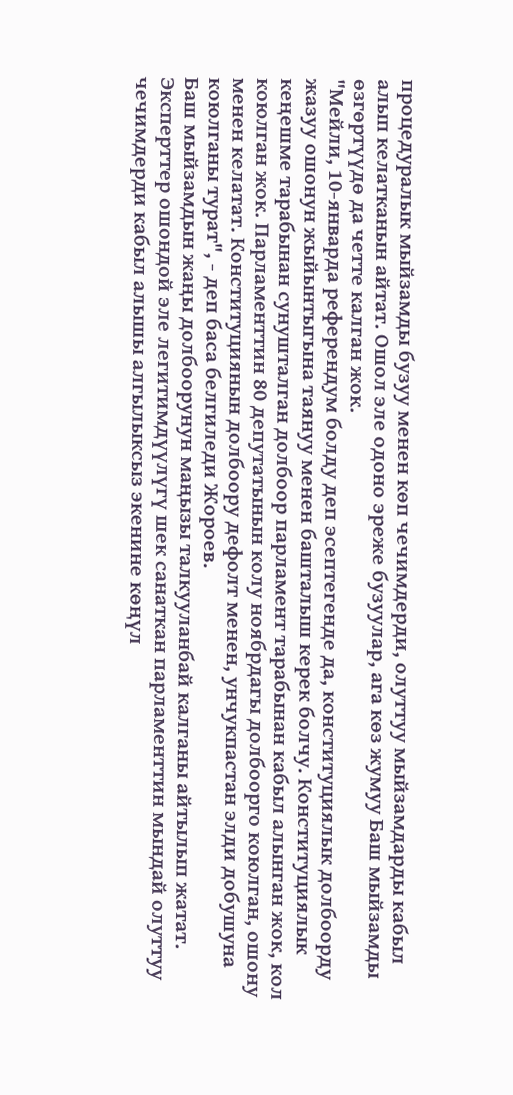процедуралык мыйзамды бузуу менен көп чечимдерди, олуттуу мыйзамдарды кабыл алып келатканын айтат. Ошол эле одоно эреже бузуулар, ага көз жумуу Баш мыйзамды өзгөртүүдө да четте калган жок.
"Мейли, 10-январда референдум болду деп эсептегенде да, конституциялык долбоорду жазуу ошонун жыйынтыгына таянуу менен башталыш керек болчу. Конституциялык кеңешме тарабынан сунушталган долбоор парламент тарабынан кабыл алынган жок, кол коюлган жок. Парламенттин 80 депутатынын колу ноябрдагы долбоорго коюлган, ошону менен келатат. Конституциянын долбоору дефолт менен, унчукпастан элди добушуна коюлганы турат", - деп баса белгиледи Жороев.
Баш мыйзамдын жаңы долбоорунун маңызы талкууланбай калганы айтылып жатат. Эксперттер ошондой эле легитимдүүлүгү шек санаткан парламенттин мындай олуттуу чечимдерди кабыл алышы алгылыксыз экенине көңүл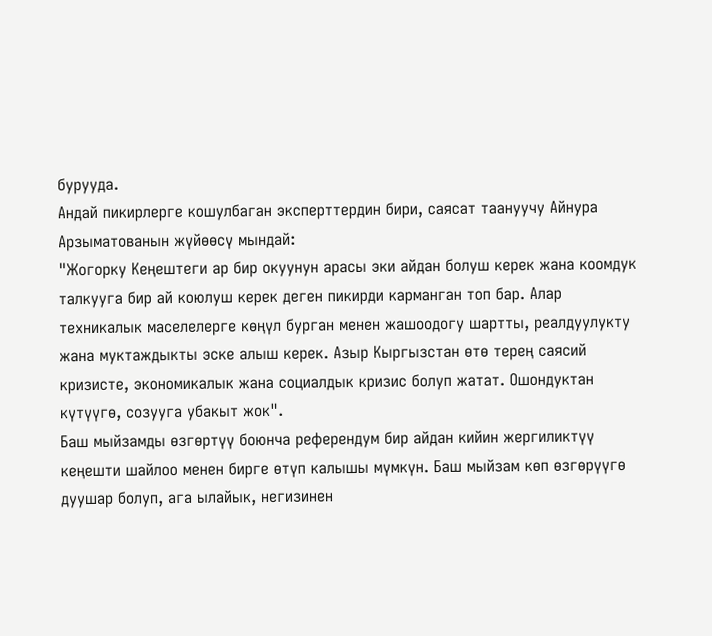бурууда.
Андай пикирлерге кошулбаган эксперттердин бири, саясат таануучу Айнура Арзыматованын жүйөөсү мындай:
"Жогорку Кеңештеги ар бир окуунун арасы эки айдан болуш керек жана коомдук талкууга бир ай коюлуш керек деген пикирди карманган топ бар. Алар техникалык маселелерге көңүл бурган менен жашоодогу шартты, реалдуулукту жана муктаждыкты эске алыш керек. Азыр Кыргызстан өтө терең саясий кризисте, экономикалык жана социалдык кризис болуп жатат. Ошондуктан күтүүгө, созууга убакыт жок".
Баш мыйзамды өзгөртүү боюнча референдум бир айдан кийин жергиликтүү кеңешти шайлоо менен бирге өтүп калышы мүмкүн. Баш мыйзам көп өзгөрүүгө дуушар болуп, ага ылайык, негизинен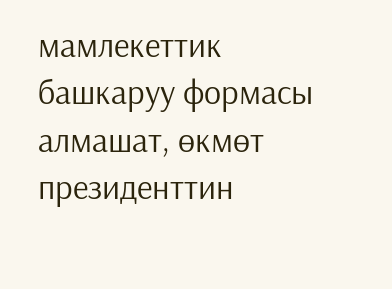мамлекеттик башкаруу формасы алмашат, өкмөт президенттин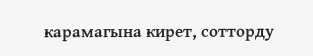карамагына кирет, сотторду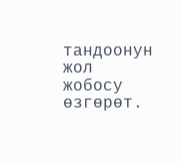тандоонун жол жобосу өзгөрөт.